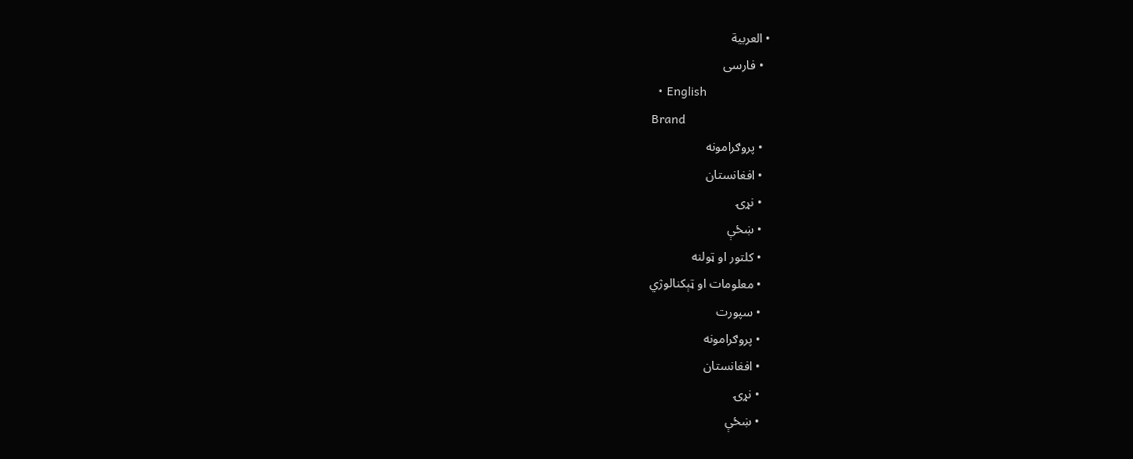• العربية
  • فارسی
  • English
Brand
  • پروګرامونه
  • افغانستان
  • نړۍ
  • ښځې
  • کلتور او ټولنه
  • معلومات او ټېکنالوژي
  • سپورت
  • پروګرامونه
  • افغانستان
  • نړۍ
  • ښځې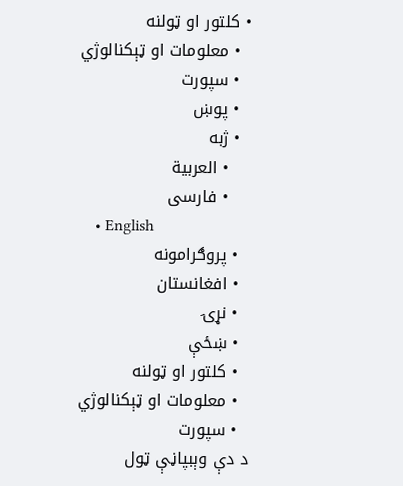• کلتور او ټولنه
  • معلومات او ټېکنالوژي
  • سپورت
  • پوښ
  • ژبه
    • العربية
    • فارسی
    • English
  • پروګرامونه
  • افغانستان
  • نړۍ
  • ښځې
  • کلتور او ټولنه
  • معلومات او ټېکنالوژي
  • سپورت
د دې وېبپاڼې ټول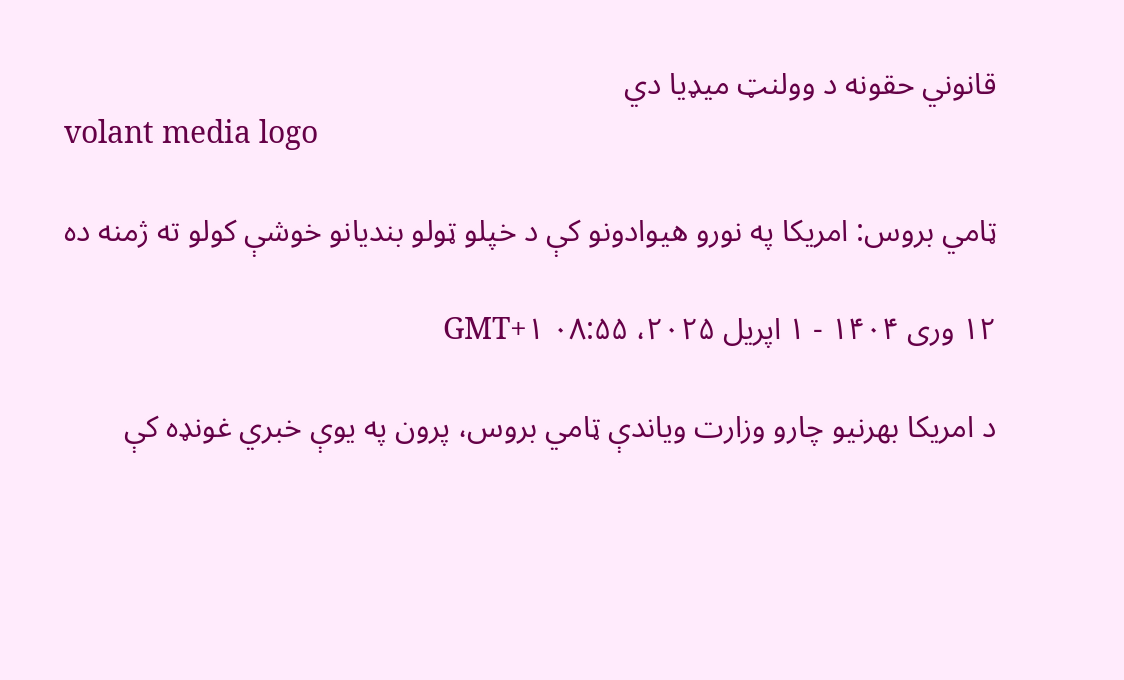قانوني حقونه د وولنټ میډیا دي
volant media logo

ټامي بروس: امریکا په نورو هیوادونو کې د خپلو ټولو بندیانو خوشې کولو ته ژمنه ده

۱۲ وری ۱۴۰۴ - ۱ اپریل ۲۰۲۵، ۰۸:۵۵ GMT+۱

د امریکا بهرنیو چارو وزارت ویاندې ټامي بروس، پرون په یوې خبري غونډه کې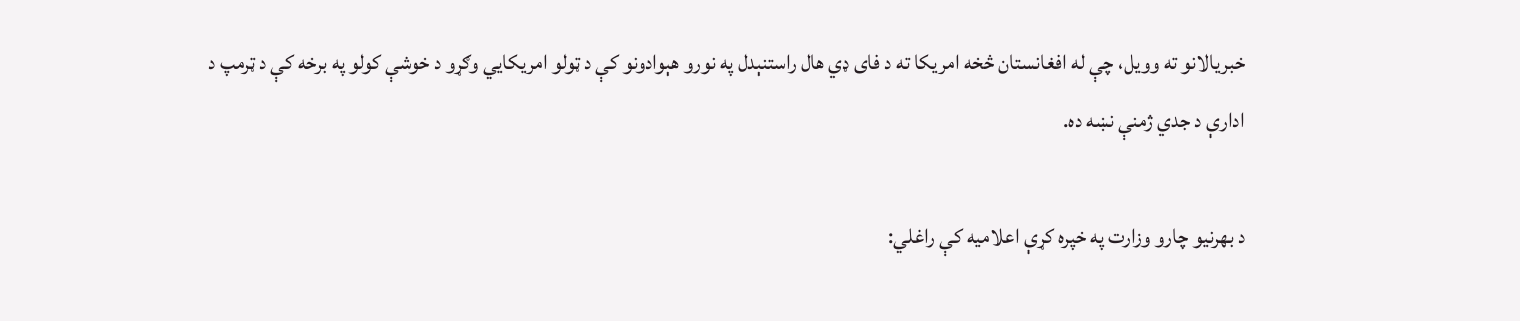خبریالانو ته وویل، چې له افغانستان څخه امریکا ته د فای ډي هال راستنېدل په نورو هېوادونو کې د ټولو امریکايي وګړو د خوشې کولو په برخه کې د ټرمپ د ادارې د جدي ژمنې نښه ده.

د بهرنیو چارو وزارت په خپره کړې اعلامیه کې راغلي: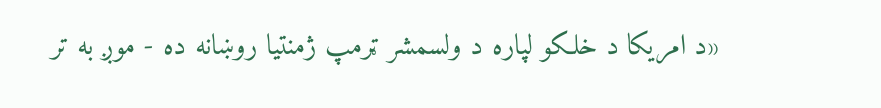«د امریکا د خلکو لپاره د ولسمشر ټرمپ ژمنتیا روښانه ده - موږ به تر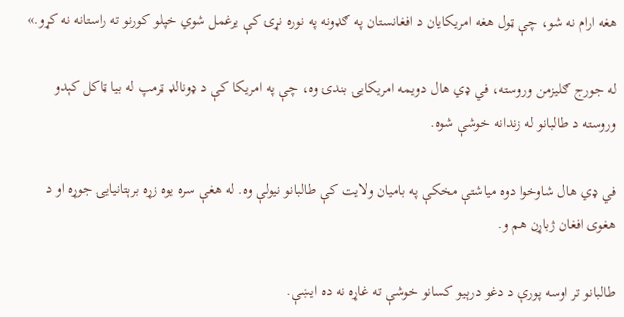هغه ارام نه شو، چې ټول هغه امریکایان د افغانستان په ګډونه په نوره نړۍ کې یرغمل شوي خپلو کورنو ته راستانه نه کړو.»

له جورج ګلیزمن وروسته، في ډي هال دویمه امریکایۍ بندۍ وه، چې په امریکا کې د ډونالډ ټرمپ له بیا ټاکل کېدو وروسته د طالبانو له زندانه خوشې شوه.

في ډي هال شاوخوا دوه میاشتې مخکې په بامیان ولایت کې طالبانو نیولې وه. له هغې سره یوه زړه برېتانیايۍ جوړه او د هغوی افغان ژباړن هم و.

طالبانو تر اوسه پورې د دغو درېیو کسانو خوشې ته غاړه نه ده ایښې.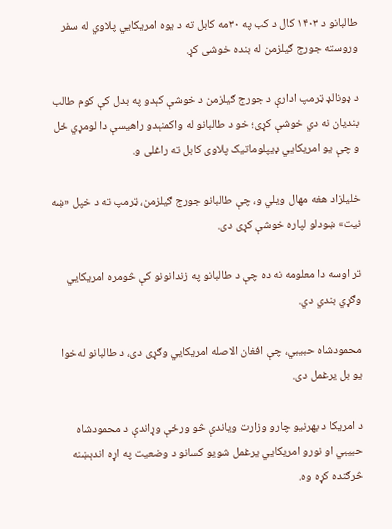طالبانو د ۱۴۰۳ کال د کب په ۳۰مه کابل ته د یوه امریکايي پلاوي له سفر وروسته جورج ګیلزمن له بنده خوشی کړ.

د ډونالډ ټرمپ ادارې د جورج ګیلزمن د خوشې کېدو په بدل کې کوم طالب بندیان نه دي خوشې کړی؛ خو د طالبانو له واکمنېدو راهیسې دا لومړي ځل و چې یو امریکايي ډیپلوماتیک پلاوی کابل ته راغلی و.

خلیلزاد هغه مهال ویلي و، چې طالبانو جورج ګیلزمن، ټرمپ ته د خپل «ښه نیت» ښودلو لپاره خوشې کړی دی.

تر اوسه دا معلومه نه ده چې د طالبانو په زندانونو کې څومره امریکایي وګړي بندي دي.

محمودشاه حبیبي، چې افغان الاصله امریکایي وګړی دی، د طالبانو له‌خوا یو بل یرغمل دی.

د امریکا د بهرنیو چارو وزارت ویاندې څو ورځې وړاندې د محمودشاه حبیبي او نورو امریکایي یرغمل شویو کسانو د وضعیت په اړه اندېښنه څرګنده کړه وه.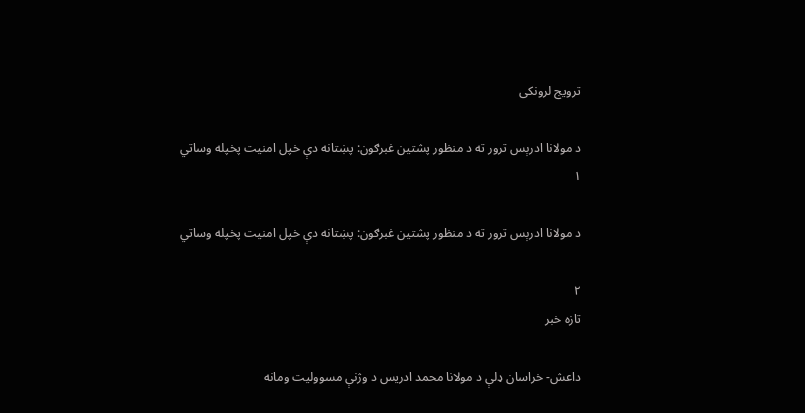ترویج لرونکی

د مولانا ادرېس ترور ته د منظور پشتین غبرګون: پښتانه دې خپل امنیت پخپله وساتي
۱

د مولانا ادرېس ترور ته د منظور پشتین غبرګون: پښتانه دې خپل امنیت پخپله وساتي

۲
تازه خبر

داعش- خراسان ډلې د مولانا محمد ادریس د وژنې مسوولیت ومانه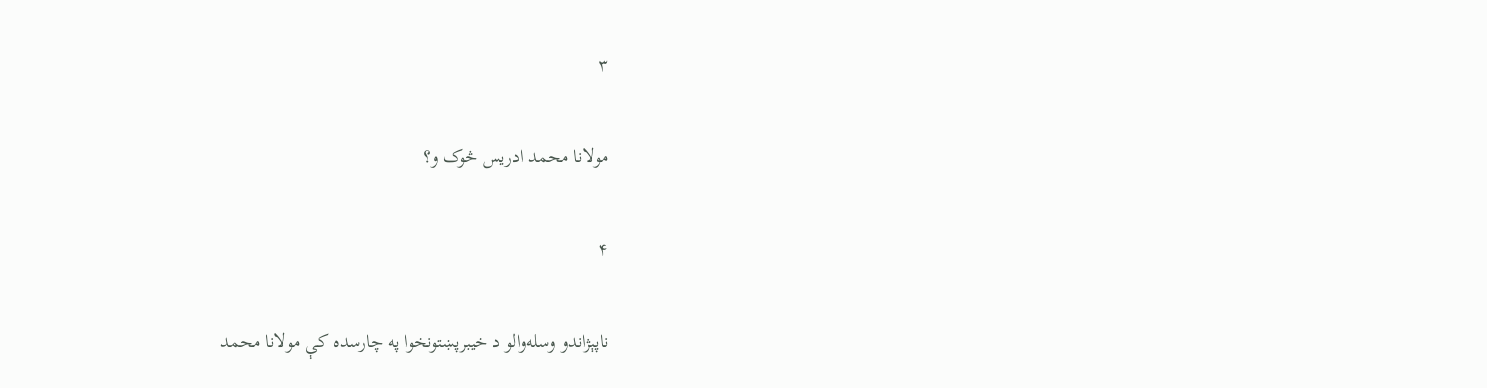۳

مولانا محمد ادریس څوک و؟

۴

ناپېژاندو وسله‌والو د خیبرپښتونخوا په چارسده کې مولانا محمد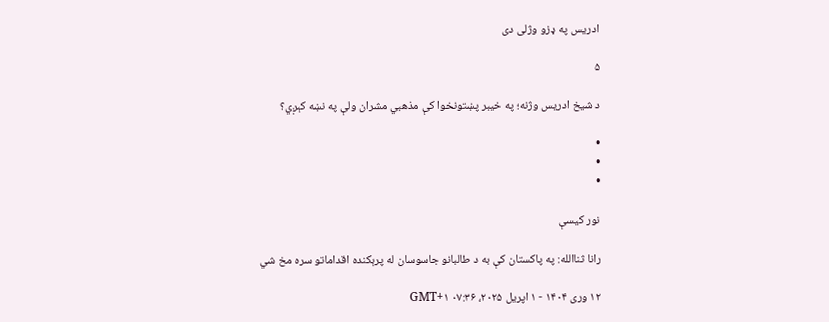ادریس په ډزو وژلی دی

۵

د شیخ ادریس وژنه؛ په خیبر پښتونخوا کې مذهبي مشران ولې په نښه کېږي؟

•
•
•

نور کیسې

رانا ثناالله: په پاکستان کې به د طالبانو جاسوسان له پرېکنده اقداماتو سره مخ شي

۱۲ وری ۱۴۰۴ - ۱ اپریل ۲۰۲۵، ۰۷:۳۶ GMT+۱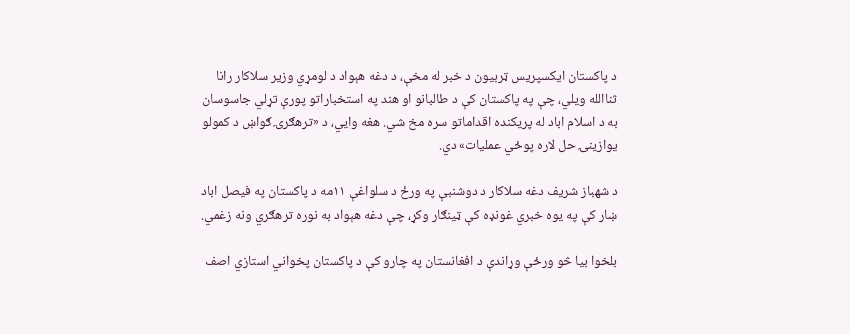د پاکستان ایکسپریس ټربیون د خبر له مخې، د دغه هېواد د لومړي وزیر سلاکار رانا ثناالله ویلي، چې په پاکستان کې د طالبانو او هند په استخباراتو پورې تړلي جاسوسان به د اسلام اباد له پریکنده اقداماتو سره مخ شي. هغه وايي، د «ترهګرۍ ګواښ د کمولو یوازینۍ حل لاره پوځي عملیات» دي.

د شهباز شریف دغه سلاکار د دوشنبې په ورځ د سلواغې ۱۱مه د پاکستان په فیصل اباد ښار کې په یوه خبري غونډه کې ټینګار وکړ، چې دغه هېواد به نوره ترهګري ونه زغمي.

بلخوا بیا څو ورځې وړاندې د افغانستان په چارو کې د پاکستان پخواني استازي اصف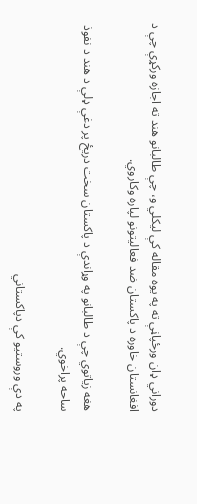دوراني ډان ورځپاڼې ته په یوه مقاله کې لیکلي و، چې طالبانو هند ته اجازه ورکړې چې د افغانستان خاوره د پاکستان ضد فعالیتونو لپاره وکاروي.

هغه زیاتوي چې د طالبانو په وړاندې د پاکستان سخت دریځ پر دغې ډلې د هند د نفوذ ساحه پراخوي.

په دې وروستیو کې دپاکستاني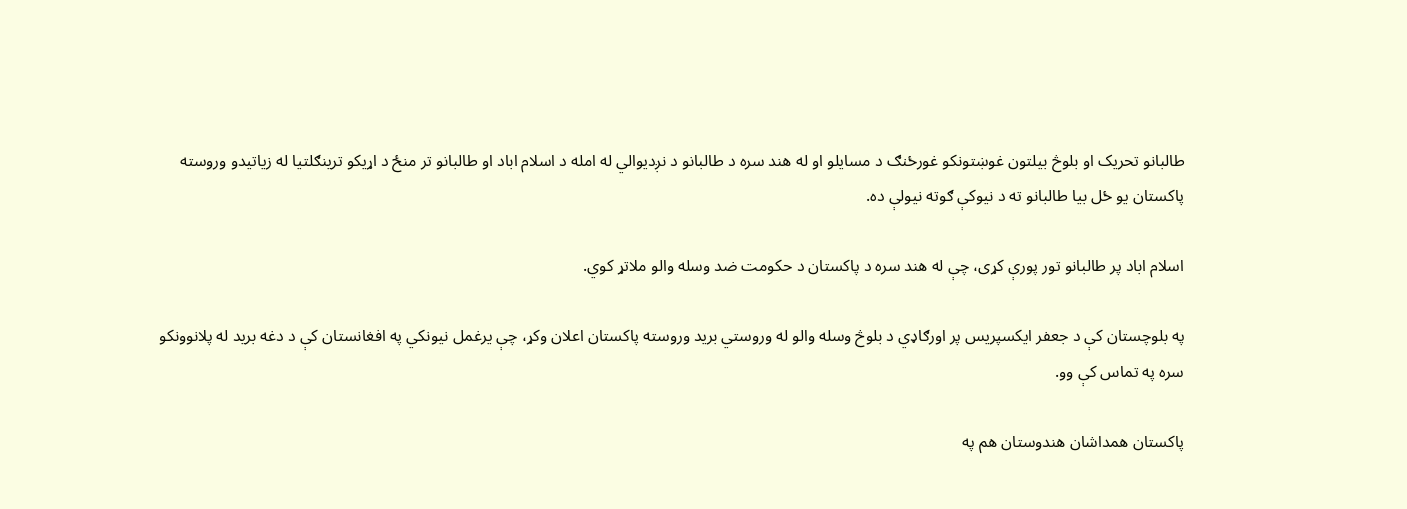طالبانو تحریک او بلوڅ بیلتون غوښتونکو غورځنګ د مسایلو او له هند سره د طالبانو د نږدیوالي له امله د اسلام اباد او طالبانو تر منځ د اړیکو ترینګلتیا له زیاتیدو وروسته پاکستان یو ځل بیا طالبانو ته د نیوکې ګوته نیولې ده.

اسلام اباد پر طالبانو تور پورې کړی، چې له هند سره د پاکستان د حکومت ضد وسله والو ملاتړ کوي.

په بلوچستان کې د جعفر ایکسپریس پر اورګاډي د بلوڅ وسله والو له وروستي برید وروسته پاکستان اعلان وکړ، چې یرغمل نیونکي په افغانستان کې د دغه برید له پلانوونکو سره په تماس کې وو.

پاکستان همداشان هندوستان هم په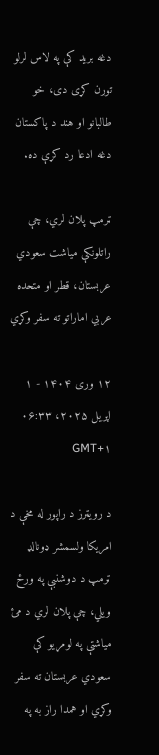دغه برید کې په لاس لرلو تورن کړی دی، خو طالبانو او هند د پاکستان دغه ادعا رد کړې ده.

ټرمپ پلان لري، چې راتلونکې میاشت سعودي عربستان، قطر او متحده عربي اماراتو ته سفر وکړي

۱۲ وری ۱۴۰۴ - ۱ اپریل ۲۰۲۵، ۰۶:۳۳ GMT+۱

د رویټرز د راپور له مخې د امریکا ولسمشر ډونالډ ټرمپ د دوشنبې په ورځ ویلي، چې پلان لري د مئ میاشتې په لومړیو کې سعودي عربستان ته سفر وکړي او همدا راز به په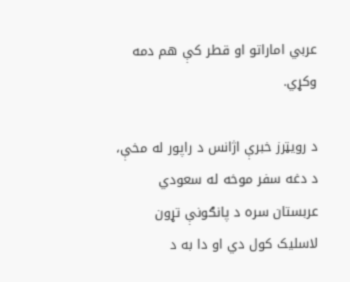عربي اماراتو او قطر کې هم دمه وکړي.

د رویټرز خبرې اژانس د راپور له مخې، د دغه سفر موخه له سعودي عربستان سره د پانګونې تړون لاسلیک کول دي او دا به د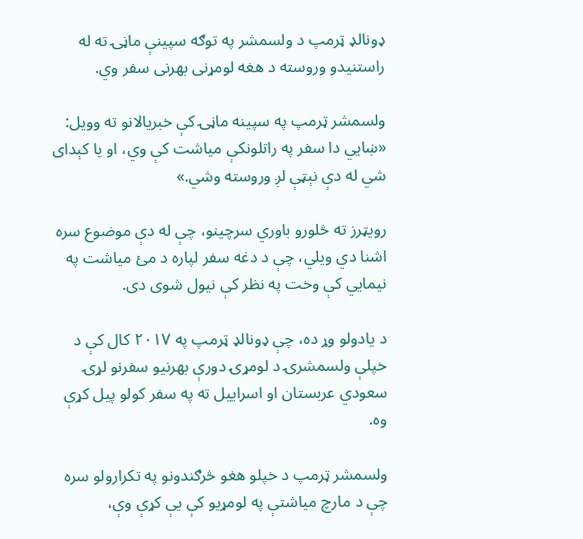ډونالډ ټرمپ د ولسمشر په توګه سپینې ماڼۍ ته له راستنیدو وروسته د هغه لومړنی بهرنی سفر وي.

ولسمشر ټرمپ په سپینه ماڼۍ کې خبریالانو ته وویل: «ښايي دا سفر په راتلونکې میاشت کې وي، او یا کېدای شي له دې نېټې لږ وروسته وشي.»

رویټرز ته څلورو باوري سرچینو، چې له دې موضوع سره اشنا دي ویلي، چې د دغه سفر لپاره د مئ میاشت په نیمایي کې وخت په نظر کې نیول شوی دی.

د یادولو وړ ده، چې ډونالډ ټرمپ په ۲۰۱۷ کال کې د خپلې ولسمشرۍ د لومړۍ دورې بهرنيو سفرنو لړۍ سعودي عربستان او اسراییل ته په سفر کولو پیل کړې وه.

ولسمشر ټرمپ د خپلو هغو څرګندونو په تکرارولو سره چې د مارچ میاشتې په لومړیو کې یې کړې وې،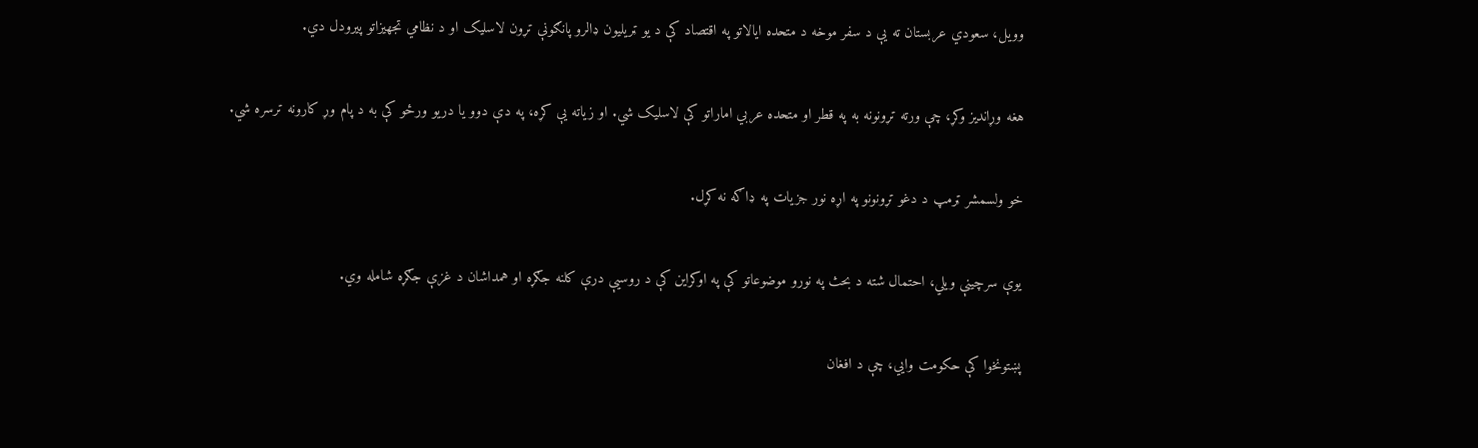وویل، سعودي عربستان ته یې د سفر موخه د متحده ایالاتو په اقتصاد کې د یو ټریلیون ډالرو پانګونې تړون لاسلیک او د نظامي تجهیزاتو پیرودل دي.

هغه وړاندیز وکړ، چې ورته تړونونه به په قطر او متحده عربي اماراتو کې لاسلیک شي. او زیاته یې کړه، په دې دوو یا دریو ورځو کې به د پام وړ کارونه ترسره شي.

خو ولسمشر ټرمپ د دغو تړونونو په اړه نور جزیات په ډاګه نه کړل.

یوې سرچینې ویلي، احتمال شته د بحث په نورو موضوعاتو کې په اوکراین کې د روسیې درې کلنه جګړه او همداشان د غزې جګړه شامله وي.

پښتونخوا کې حکومت وايي، چې د افغان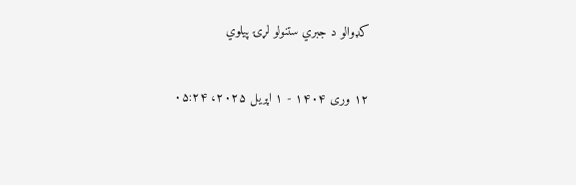کډوالو د جبري ستنولو لړۍ پیلوي

۱۲ وری ۱۴۰۴ - ۱ اپریل ۲۰۲۵، ۰۵:۲۴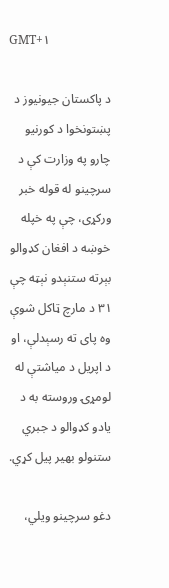GMT+۱

د پاکستان جیونیوز د پښتونخوا د کورنیو چارو په وزارت کې د سرچینو له قوله خبر ورکړی، چې په خپله خوښه د افغان کډوالو بېرته ستنېدو نېټه چې ۳۱ د مارچ ټاکل شوې وه پای ته رسېدلې، او د اپریل د میاشتې له لومړۍ وروسته به د یادو کډوالو د جبري ستنولو بهیر پیل کړي.

دغو سرچینو ویلي،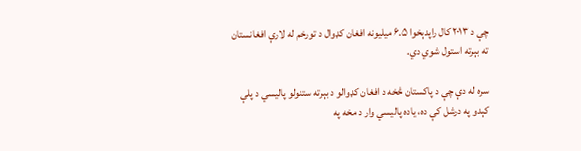چې د ۲۰۱۳ کال راپدېخوا ۶.۵ میلیونه افغان کډوال د تورخم له لارې افغانستان ته بېرته استول شوي دي.

سره له دې چې د پاکستان څخه د افغان کډوالو د بېرته ستنولو پالیسي د پلې کېدو په درشل کې ده، یاده پالیسي وار د مخه په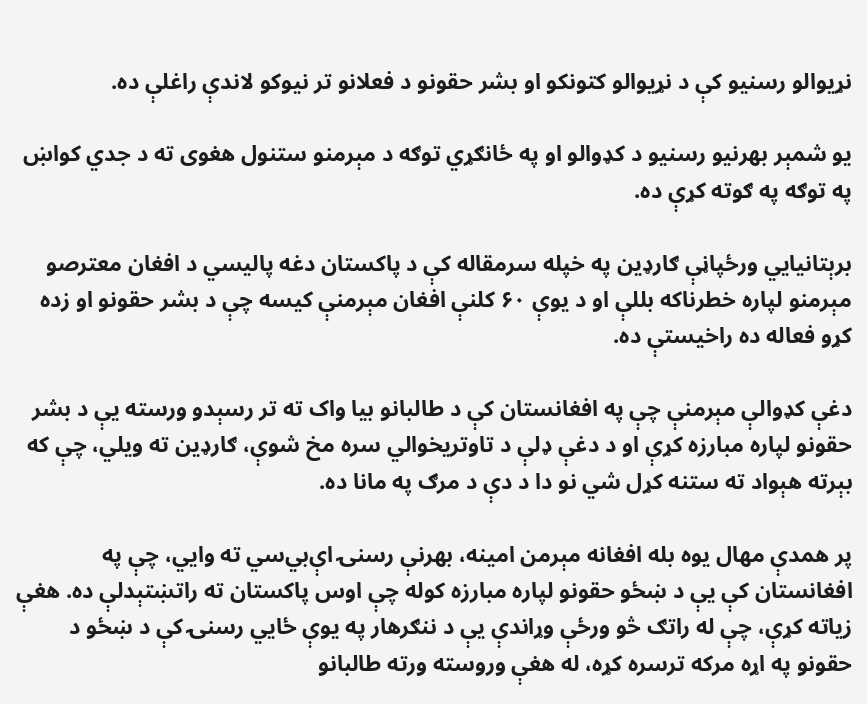نړیوالو رسنیو کې د نړیوالو کتونکو او بشر حقونو د فعلانو تر نیوکو لاندې راغلې ده.

یو شمېر بهرنیو رسنیو د کډوالو او په ځانګړي توګه د مېرمنو ستنول هغوی ته د جدي کواښ په توګه په ګوته کړې ده.

برېتانیايي ورځپاڼې ګارډین په خپله سرمقاله کې د پاکستان دغه پاليسي د افغان معترصو مېرمنو لپاره خطرناکه بللې او د یوې ۶۰ کلنې افغان مېرمنې کیسه چې د بشر حقونو او زده کړو فعاله ده راخیستې ده.

دغې کډوالې مېرمنې چې په افغانستان کې د طالبانو بیا واک ته تر رسېدو ورسته یې د بشر حقونو لپاره مبارزه کړې او د دغې ډلې د تاوتریخوالي سره مخ شوې، ګارډین ته ویلي، چې که بېرته هېواد ته ستنه کړل شي نو دا د دې د مرګ په مانا ده.

پر همدې مهال یوه بله افغانه مېرمن امینه، بهرنې رسنۍ اې‌بي‌سي ته وایي، چې په افغانستان کې یې د ښځو حقونو لپاره مبارزه کوله چې اوس پاکستان ته راتښتېدلې ده. هغې زیاته کړې، چې له راتګ څو ورځې وړاندې یې د ننګرهار په یوې ځایي رسنۍ کې د ښځو د حقونو په اړه مرکه ترسره کړه، له هغې وروسته ورته طالبانو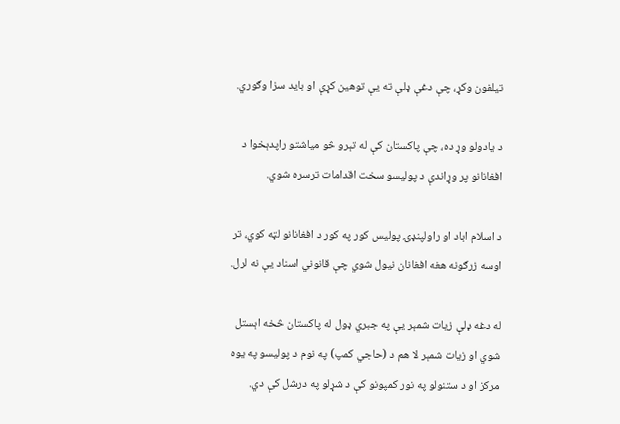تیلفون وکړ، چې دغې ډلې ته یې توهین کړې او باید سزا وګوري.

د یادولو وړ ده، چې پاکستان کې له تېرو څو میاشتو راپدېخوا د افغانانو پر وړاندې د پولیسو سخت اقدامات ترسره شوي.

د اسلام اباد او راولپنډۍ پولیس کور په کور د افغانانو لټه کوي، تر اوسه زرګونه هغه افغانان نیول شوي چې قانوني اسناد یې نه لرل.

له دغه ډلې زیات شمېر یې په جبري ډول له پاکستان څخه اېستل شوي او زیات شمېر لا هم د (حاجي کمپ) په نوم د پولیسو په یوه مرکز او د ستنولو په نور کمپونو کې د شړلو په درشل کې دي.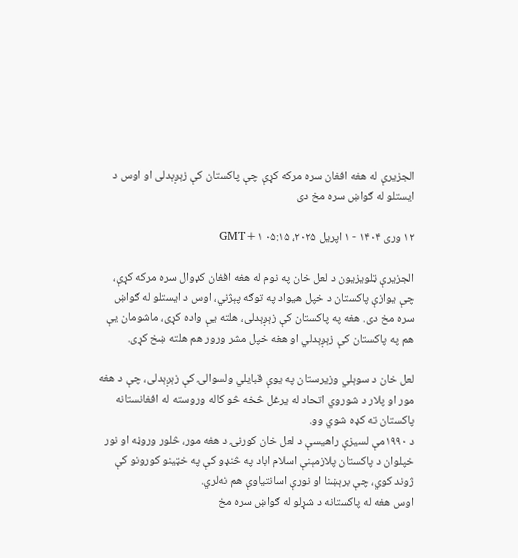الجزیرې له هغه افغان سره مرکه کړې چې پاکستان کې زېږېدلی او اوس د ایستلو له ګواښ سره مخ دی

۱۲ وری ۱۴۰۴ - ۱ اپریل ۲۰۲۵، ۰۵:۱۵ GMT+۱

الجزیرې ټلویزیون د لعل خان په نوم له هغه افغان کډوال سره مرکه کړې، چې یوازې پاکستان د خپل هیواد په توګه پېژني، اوس د ایستلو له ګواښ سره مخ دی. هغه په پاکستان کې زېږېدلی، هلته یې واده کړی، ماشومان یې هم په پاکستان کې زېږېدلي او هغه خپل مشر ورور هم هلته ښخ کړی.

لعل خان د سوېلي وزیرستان په یوې قبایلي ولسوالۍ کې زېږېدلی، چې د هغه مور او پلار د شوروي اتحاد له یرغل څخه څو کاله وروسته له افغانستانه پاکستان ته کډه شوي وو.
د ۱۹۹۰مې لسیزې راهیسې د لعل خان کورنۍ د هغه مور، څلور وروڼه او نور خپلوان د پاکستان پلازمېنې اسلام اباد په څنډو کې په خټینو کورونو کې ژوند کوي، چې برېښنا او نورې اسانتیاوې هم نه‌لري.
اوس هغه له پاکستانه د شړلو له ګواښ سره مخ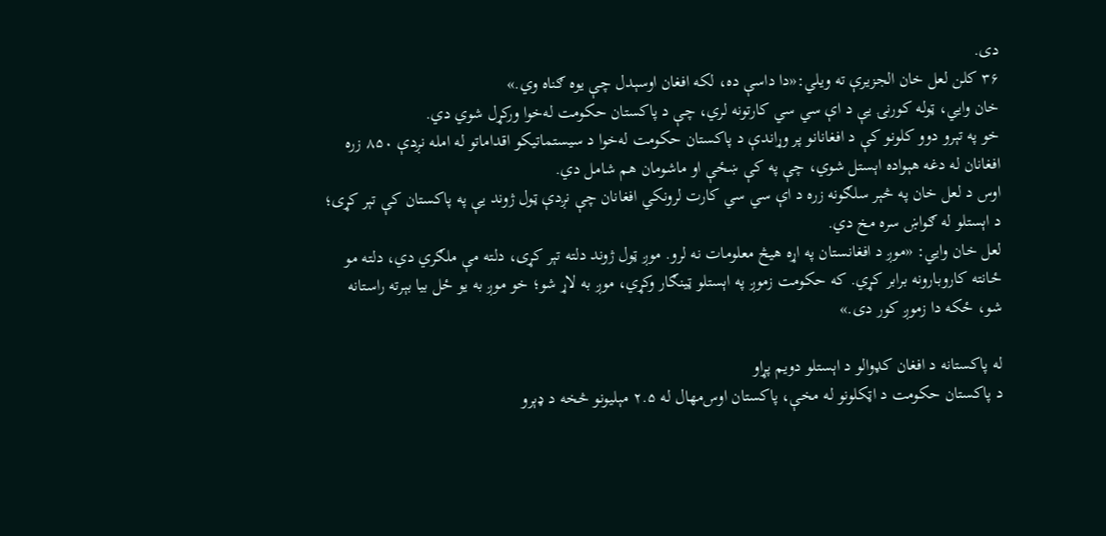دی.
۳۶ کلن لعل خان الجزیرې ته ویلي:«دا داسې ده، لکه افغان اوسېدل چې یوه ګناه وي.»
خان وايي، ټوله کورنۍ یې د اې سي سي کارتونه لري، چې د پاکستان حکومت له‌خوا ورکړل شوي دي.
خو په تېرو دوو کلونو کې د افغانانو پر وړاندې د پاکستان حکومت له‌خوا د سیستماتیکو اقداماتو له امله نږدې ۸۵۰ زره افغانان له دغه هېواده اېستل شوي، چې په کې ښځې او ماشومان هم شامل دي.
اوس د لعل خان په څېر سلګونه زره د اې سي سي کارت لرونکي افغانان چې نږدې ټول ژوند یې په پاکستان کې تېر کړی؛ د اېستلو له ګواښ سره مخ دي.
لعل خان وایي: «موږ د افغانستان په اړه هیڅ معلومات نه لرو. موږ ټول ژوند دلته تېر کړی، دلته مې ملګري دي، دلته مو ځانته کاروبارونه برابر کړي. که حکومت زموږ په اېستلو ټینګار وکړي، موږ به لاړ شو؛ خو موږ به یو ځل بیا بېرته راستانه شو، ځکه دا زموږ کور دی.»

له پاکستانه د افغان کډوالو د اېستلو دویم پړاو
د پاکستان حکومت د اټکلونو له مخې، پاکستان اوس‌مهال له ۲.۵ مېلیونو څخه د ډېرو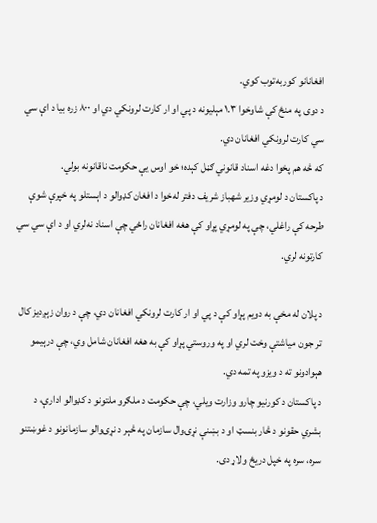افغانانو کوربه‌توب کوي.
د دوی په منځ کې شاوخوا ۱.۳ مېلیونه د پي او ار کارت لرونکي دي او ۸۰۰ زره بیا د اې سي سي کارت لرونکي افغانان دي.
که څه هم پخوا دغه اسناد قانوني ګڼل کېده؛ خو اوس یې حکومت ناقانونه بولي.
د پاکستان د لومړي وزیر شهباز شریف دفتر له‌خوا د افغان کډوالو د اېستلو په خپرې شوې طرحه کې راغلي، چې په لومړي پړاو کې هغه افغانان راځي چې اسناد نه‌لري او د اې سي سي کارتونه لري.

د پلان له مخې به دویم پړاو کې د پي او ار کارت لرونکي افغانان دي، چې د روان زېږدیز کال تر جون میاشتې وخت لري او په وروستي پړاو کې به هغه افغانان شامل وي، چې درېیمو هېوادونو ته د ویزو په تمه دي.
د پاکستان د کورنیو چارو وزارت ویلي، چې حکومت د ملګرو ملتونو د کډوالو ادارې، د بشري حقونو د څار بنسټ او د بښنې نړۍوال سازمان په څېر د نړۍوالو سازمانونو د غوښتنو سره، سره په خپل دریځ ولاړ دی.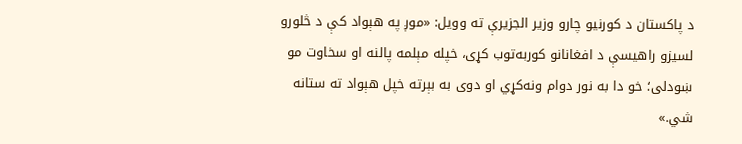د پاکستان د کورنیو چارو وزیر الجزیرې ته وویل: «موږ په هېواد کې د څلورو لسیزو راهیسې د افغانانو کوربه‌توب کړی، خپله مېلمه پالنه او سخاوت مو ښودلی؛ خو دا به نور دوام ونه‌کړي او دوی به بېرته خپل هېواد ته ستانه شي.»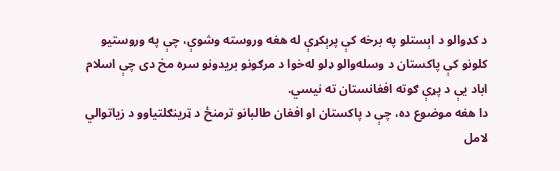د کډوالو د اېستلو په برخه کې پرېکړې له هغه وروسته وشوې، چې په وروستیو کلونو کې پاکستان د وسله‌والو ډلو له‌خوا د مرګونو بریدونو سره مخ دی چې اسلام اباد یې د پړې ګوته افغانستان ته نیسي.
دا هغه موضوع ده، چې د پاکستان او افغان طالبانو ترمنځ د ټرینګلتیاوو د زیاتوالي لامل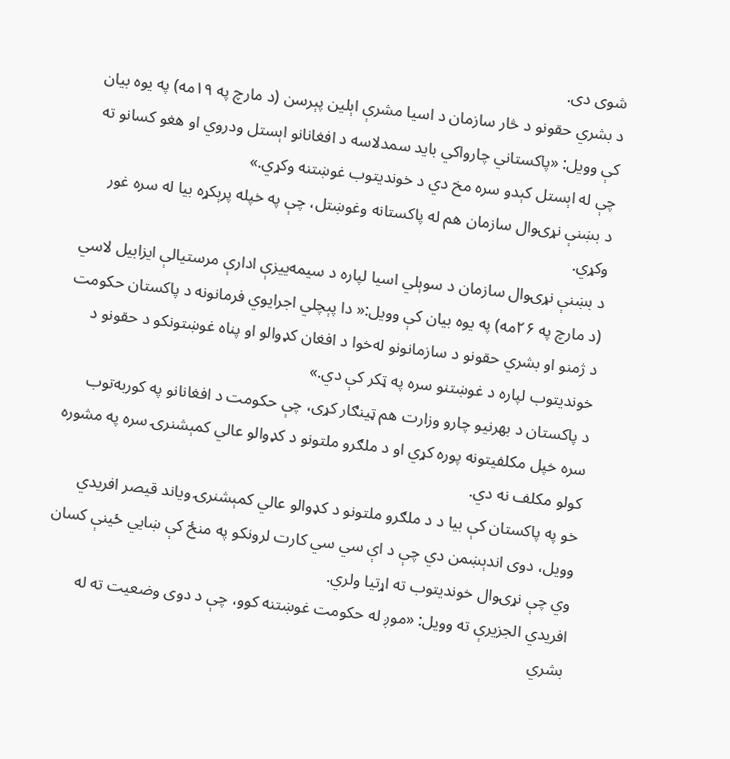شوی دی.
د بشري حقونو د څار سازمان د اسیا مشرې اېلین پېرسن (د مارچ په ۱۹مه) په یوه بیان کې وویل: «پاکستاني چارواکي باید سمدلاسه د افغانانو اېستل ودروي او هغو کسانو ته چې له اېستل کېدو سره مخ دي د خوندیتوب غوښتنه وکړي.»
د بښنې نړۍوال سازمان هم له پاکستانه وغوښتل، چې په خپله پرېکړه بیا له سره غور وکړي.
د بښنې نړۍوال سازمان د سوېلي اسیا لپاره د سیمه‌ییزې ادارې مرستیالې ایزابیل لاسي (د مارچ په ۲۶مه) په یوه بیان کې وویل:« دا پېچلي اجرایوي فرمانونه د پاکستان حکومت د ژمنو او بشري حقونو د سازمانونو له‌خوا د افغان کډوالو او پناه غوښتونکو د حقونو د خوندیتوب لپاره د غوښتنو سره په ټکر کې دي.»
د پاکستان د بهرنیو چارو وزارت هم ټینګار کړی، چې حکومت د افغانانو په کوربه‌توب سره خپل مکلفیتونه پوره کړي او د ملګرو ملتونو د کډوالو عالي کمېشنرۍ سره په مشوره کولو مکلف نه دي.
خو په پاکستان کې بیا د د ملګرو ملتونو د کډوالو عالي کمېشنرۍ ویاند قیصر افریدي وویل، دوی اندېښمن دي چې د اې سي سي کارت لرونکو په منځ کې ښایي ځینې کسان وي چې نړۍوال خوندیتوب ته اړتیا ولري.
افریدي الجزیرې ته وویل: «موږ له حکومت غوښتنه کوو، چې د دوی وضعیت ته له بشري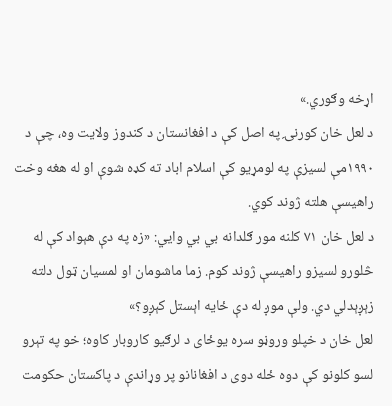اړخه وګوري.»
د لعل خان کورنۍ په اصل کې د افغانستان د کندوز ولایت وه، چې د ۱۹۹۰مې لسیزې په لومړیو کې اسلام اباد ته کډه شوې او له هغه وخت راهیسې هلته ژوند کوي.
د لعل خان ۷۱ کلنه مور ګلدانه بي بي وایي: «زه په دې هېواد کې له څلورو لسیزو راهیسې ژوند کوم. زما ماشومان او لمسیان ټول دلته زېږېدلي دي. ولې موږ له دې ځایه اېستل کېږو؟»
لعل خان د خپلو وروڼو سره یوځای د لرګیو کاروبار کاوه؛ خو په تېرو لسو کلونو کې دوه ځله دوی د افغانانو پر وړاندې د پاکستان حکومت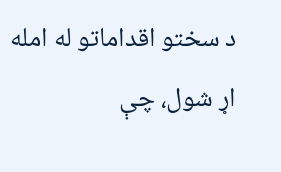د سختو اقداماتو له امله اړ شول، چې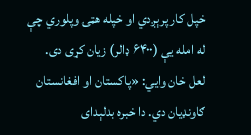خپل کار پرېږدي او خپله هټۍ وپلوري چې له امله یې (۶۴۰۰ ډالر) زیان کړی دی.
لعل خان وایي: «پاکستان او افغانستان ګاونډیان دي. دا خبره بدلېدای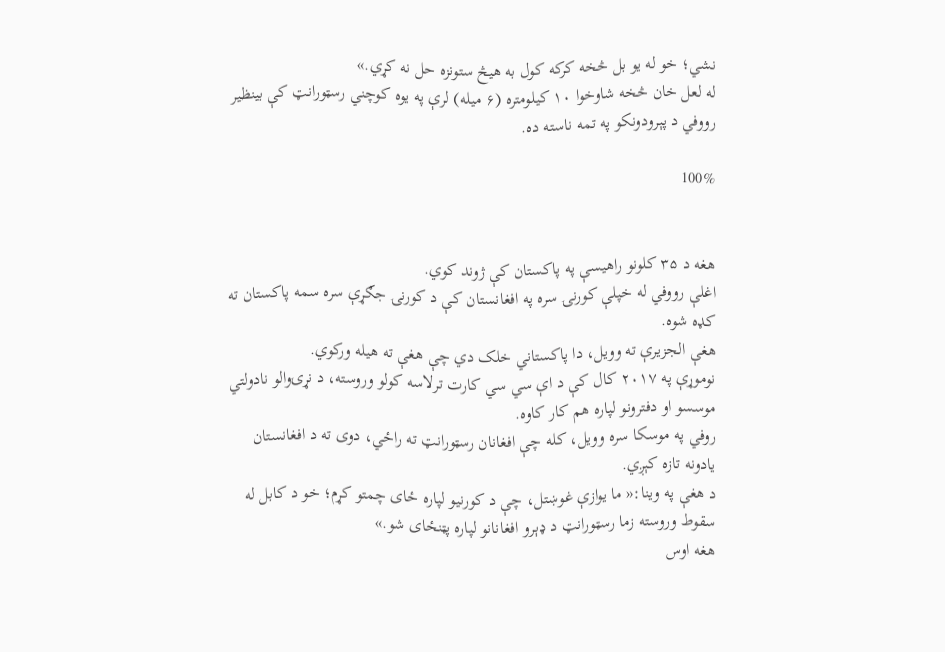نشي؛ خو له یو بل څخه کرکه کول به هیڅ ستونزه حل نه کړي.»
له لعل خان څخه شاوخوا ۱۰ کیلومتره (۶ میله) لرې په یوه کوچني رسټورانټ کې بینظیر رووفي د پېرودونکو په تمه ناسته ده.

100%


هغه د ۳۵ کلونو راهیسې په پاکستان کې ژوند کوي.
اغلې رووفي له خپلې کورنۍ سره په افغانستان کې د کورنۍ جګړې سره سمه پاکستان ته کډه شوه.
هغې الجزیرې ته وویل، دا پاکستاني خلک دي چې هغې ته هیله ورکوي.
نوموړې په ۲۰۱۷ کال کې د اې سي سي کارت ترلاسه کولو وروسته، د نړۍوالو نادولتي موسسو او دفترونو لپاره هم کار کاوه.
روفي په موسکا سره وویل، کله چې افغانان رسټورانټ ته راځي، دوی ته د افغانستان یادونه تازه کېږي.
د هغې په وینا:« ما یوازې غوښتل، چې د کورنیو لپاره ځای چمتو کړم؛ خو د کابل له سقوط وروسته زما رسټورانټ د ډېرو افغانانو لپاره پټنځای شو.»
هغه اوس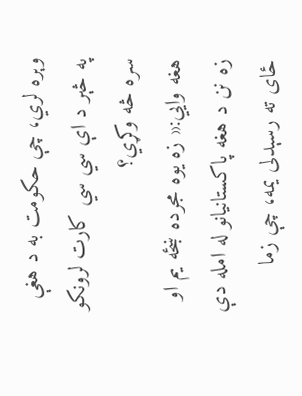وېره لري، چې حکومت به د هغې په څېر د اې سي سي کارت لرونکو سره څه وکړي؟
هغه وایي:« زه یوه مجرده ښځه یم او زه نن د هغه پاکستانیانو له امله دې ځای ته رسېدلی یمه، چې زما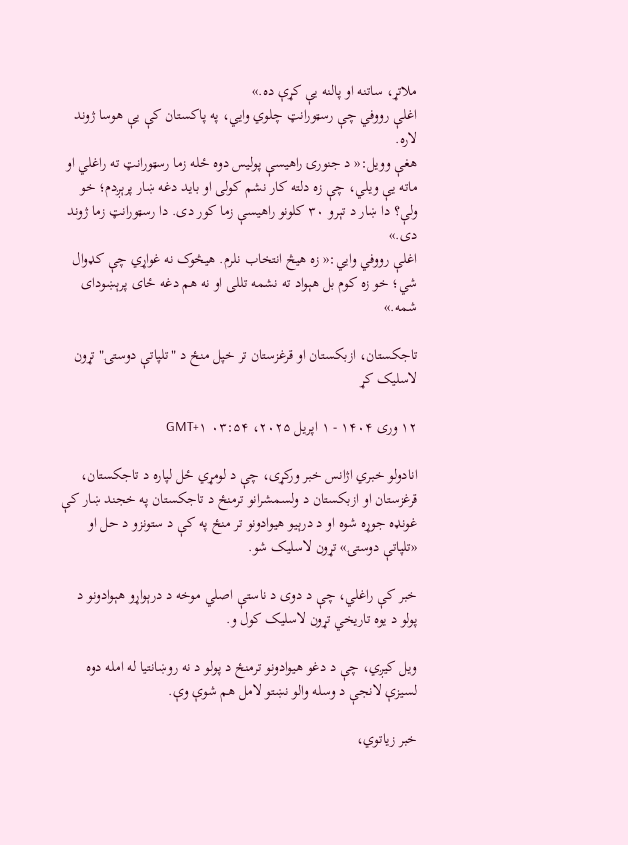ملاتړ، ساتنه او پالنه یې کړې ده.»
اغلې رووفي چې رسټورانټ چلوي وايي، په پاکستان کې یې هوسا ژوند لاره.
هغې وویل:« د جنورۍ راهیسې پولیس دوه ځله زما رسټورانټ ته راغلي او ماته یې ویلي، چې زه دلته کار نشم کولی او باید دغه ښار پرېږدم؛ خو ولې؟ دا ښار د تېرو ۳۰ کلونو راهیسې زما کور دی. دا رسټورانټ زما ژوند دی.»
اغلې رووفي وایي:« زه هیڅ انتخاب نلرم. هیڅوک نه غواړي چې کډوال شي؛ خو زه کوم بل هېواد ته نشمه تللی او نه هم دغه ځای پرېښودای شمه.»

تاجکستان، ازبکستان او قرغزستان تر خپل منځ د "تلپاتې دوستۍ" تړون لاسلیک کړ

۱۲ وری ۱۴۰۴ - ۱ اپریل ۲۰۲۵، ۰۳:۵۴ GMT+۱

انادولو خبري اژانس خبر ورکړی، چې د لومړي ځل لپاره د تاجکستان، قرغزستان او ازبکستان د ولسمشرانو ترمنځ د تاجکستان په خجند ښار کې غونډه جوړه شوه او د درېیو هیوادونو تر منځ په کې د ستونزو د حل او «تلپاتې دوستۍ» تړون لاسلیک شو.

خبر کې راغلي، چې د دوی د ناستې اصلي موخه د درېواړو هېوادونو د پولو د یوه تاریخي تړون لاسلیک کول و.

ویل کیږي، چې د دغو هیوادونو ترمنځ د پولو د نه روښانتیا له امله دوه لسیزې لانجې د وسله والو نښتو لامل هم شوې وې.

خبر زیاتوي،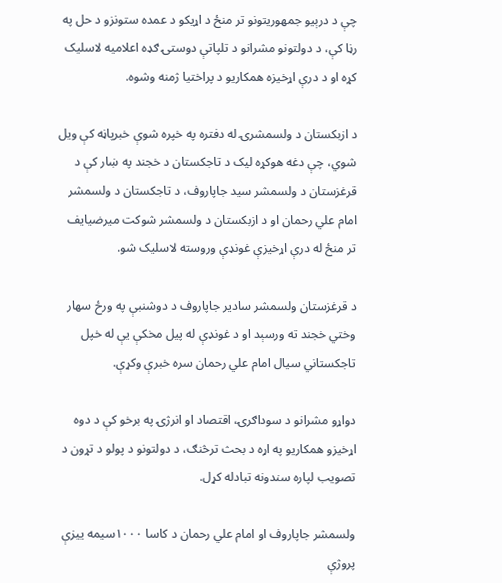چې د درېيو جمهوريتونو تر منځ د اړيکو د عمده ستونزو د حل په رڼا کې، د دولتونو مشرانو د تلپاتې دوستۍ ګډه اعلامیه لاسليک کړه او د درې اړخيزه همکاريو د پراختيا ژمنه وشوه.

د ازبکستان د ولسمشرۍ له دفتره په خپره شوې خبرپاڼه کې ویل شوي، چې دغه هوکړه لیک د تاجکستان د خجند په ښار کې د قرغزستان د ولسمشر سید جاپاروف، د تاجکستان د ولسمشر امام علي رحمان او د ازبکستان د ولسمشر شوکت میرضیایف تر منځ له درې اړخیزې غونډې وروسته لاسلیک شو.

د قرغزستان ولسمشر سادیر جاپاروف د دوشنبې په ورځ سهار وختي خجند ته ورسېد او د غونډې له پیل مخکې یې له خپل تاجکستاني سیال امام علي رحمان سره خبرې وکړې.

دواړو مشرانو د سوداګرۍ، اقتصاد او انرژۍ په برخو کې د دوه اړخیزو همکاریو په اړه د بحث ترڅنګ، د دولتونو د پولو د تړون د تصویب لپاره سندونه تبادله کړل.

ولسمشر جاپاروف او امام علي رحمان د کاسا ۱۰۰۰سیمه ییزې پروژې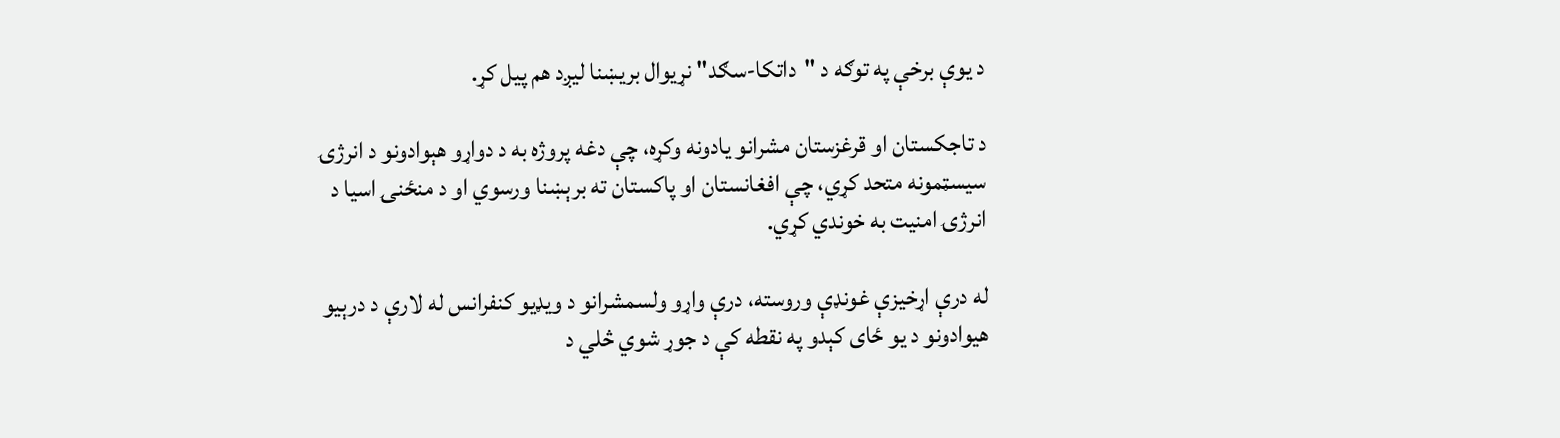د یوې برخې په توګه د "داتکا-سګد" نړیوال بریښنا لیږد هم پیل کړ.

د تاجکستان او قرغزستان مشرانو یادونه وکړه، چې دغه پروژه به د دواړو هېوادونو د انرژۍ سیسټمونه متحد کړي، چې افغانستان او پاکستان ته برېښنا ورسوي او د منځنۍ اسیا د انرژۍ امنیت به خوندي کړي.

له درې اړخیزې غونډې وروسته، درې واړو ولسمشرانو د ویډیو کنفرانس له لارې د درېیو هیوادونو د یو ځای کېدو په نقطه کې د جوړ شوي څلي د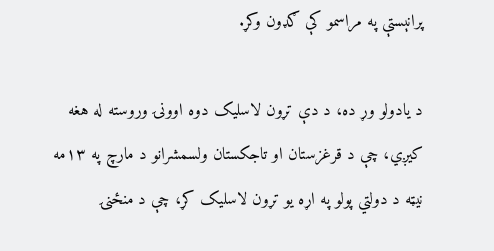پرانېستې په مراسمو کې ګډون وکړ.

د یادولو وړ ده، د دې تړون لاسلیک دوه اوونۍ وروسته له هغه کیږي، چې د قرغزستان او تاجکستان ولسمشرانو د مارچ په ۱۳مه نیټه د دولتي پولو په اړه یو تړون لاسلیک کړ، چې د منځنۍ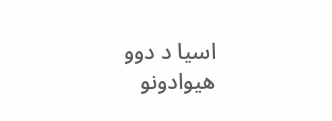اسیا د دوو هیوادونو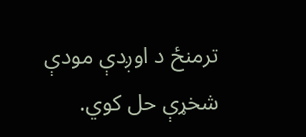ترمنځ د اوږدې مودې شخړې حل کوي.